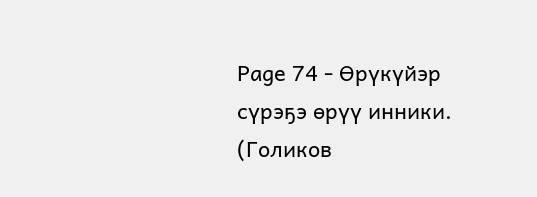Page 74 - Өрүкүйэр сүрэҕэ өрүү инники. (Голиков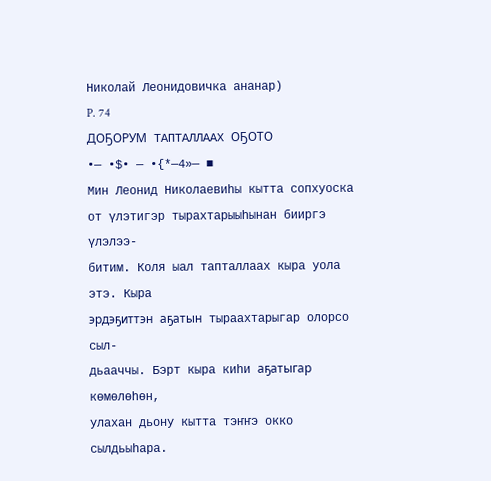Николай Леонидовичка ананар)
P. 74
ДОҔОРУМ ТАПТАЛЛААХ ОҔОТО
•— •$• — •{*—4»— ■
Мин Леонид Николаевиһы кытта сопхуоска
от үлэтигэр тырахтарыыһынан бииргэ үлэлээ-
битим. Коля ыал тапталлаах кыра уола этэ. Кыра
эрдэҕиттэн аҕатын тыраахтарыгар олорсо сыл-
дьааччы. Бэрт кыра киһи аҕатыгар көмөлөһөн,
улахан дьону кытта тэҥҥэ окко сылдьыһара.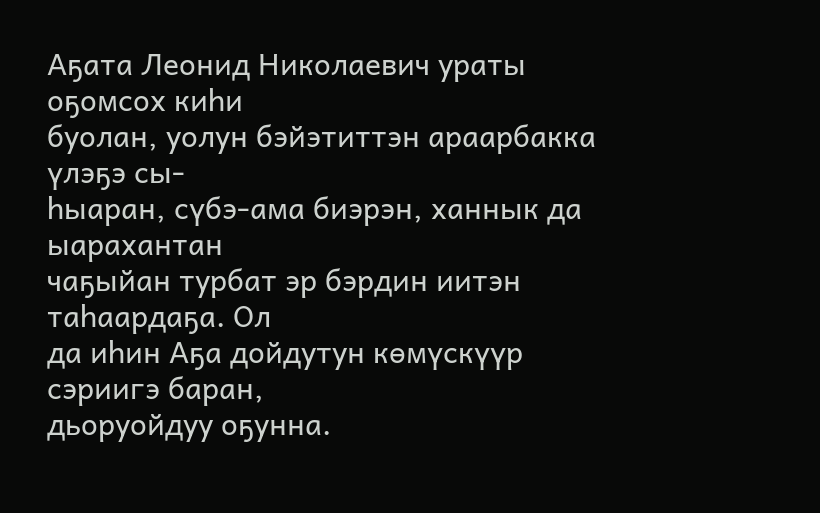Аҕата Леонид Николаевич ураты оҕомсох киһи
буолан, уолун бэйэтиттэн араарбакка үлэҕэ сы-
һыаран, сүбэ-ама биэрэн, ханнык да ыарахантан
чаҕыйан турбат эр бэрдин иитэн таһаардаҕа. Ол
да иһин Аҕа дойдутун көмүскүүр сэриигэ баран,
дьоруойдуу оҕунна.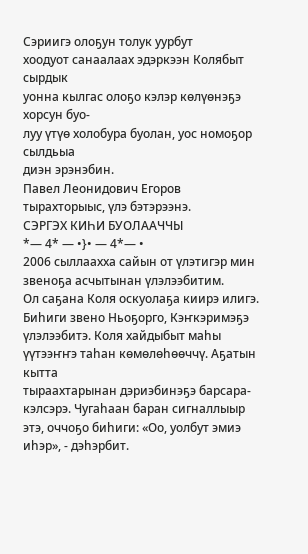Сэриигэ олоҕун толук уурбут
хоодуот санаалаах эдэркээн Колябыт сырдык
уонна кылгас олоҕо кэлэр көлүөнэҕэ хорсун буо-
луу үтүө холобура буолан, уос номоҕор сылдьыа
диэн эрэнэбин.
Павел Леонидович Егоров
тырахторыыс, үлэ бэтэрээнэ.
СЭРГЭХ КИҺИ БУОЛААЧЧЫ
*— 4* — •}• — 4*— •
2006 сыллаахха сайын от үлэтигэр мин звеноҕа асчытынан үлэлээбитим.
Ол саҕана Коля оскуолаҕа киирэ илигэ. Биһиги звено Ньоҕорго, Кэҥкэримэҕэ
үлэлээбитэ. Коля хайдыбыт маһы үүтээҥҥэ таһан көмөлөһөөччү. Аҕатын кытта
тыраахтарынан дэриэбинэҕэ барсара-кэлсэрэ. Чугаһаан баран сигналлыыр
этэ, оччоҕо биһиги: «Оо, уолбут эмиэ иһэр», - дэһэрбит.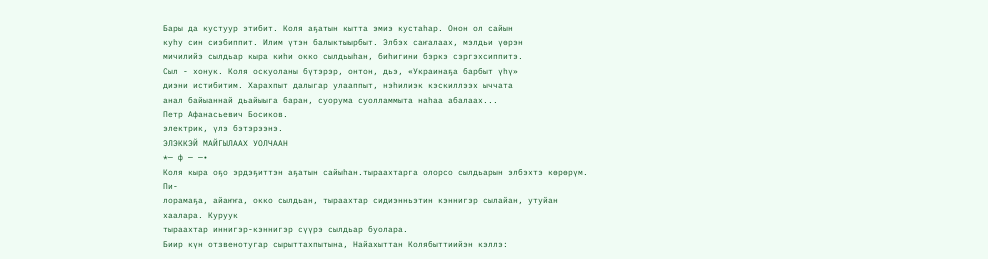Бары да кустуур этибит. Коля аҕатын кытта эмиэ кустаһар. Онон ол сайын
куһу син сиэбиппит. Илим үтэн балыктыырбыт. Элбэх саҥалаах, мэлдьи үөрэн
мичилийэ сылдьар кыра киһи окко сылдьыһан, биһигини бэркэ сэргэхсиппитэ.
Сыл - хонук. Коля оскуоланы бүтэрэр, онтон, дьэ, «Украинаҕа барбыт үһү»
диэни истибитим. Харахпыт далыгар улааппыт, нэһилиэк кэскиллээх ыччата
анал байыаннай дьайыыга баран, суорума суолламмыта наһаа абалаах...
Петр Афанасьевич Босиков.
электрик, үлэ бэтэрээнэ.
ЭЛЭККЭЙ МАЙГЫЛААХ УОЛЧААН
*— ф — —•
Коля кыра оҕо эрдэҕиттэн аҕатын сайыһан.тыраахтарга олорсо сылдьарын элбэхтэ көрөрүм. Пи-
лорамаҕа, айаҥҥа, окко сылдьан, тыраахтар сидиэнньэтин кэннигэр сылайан, утуйан хаалара. Куруук
тыраахтар иннигэр-кэннигэр сүүрэ сылдьар буолара.
Биир күн отзвенотугар сырыттахпытына, Найахыттан Колябыттиийэн кэллэ: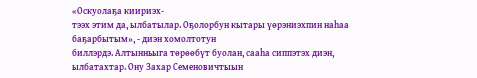«Оскуолаҕа киириэх-
тээх этим да, ылбатылар. Оҕолорбун кытары үөрэниэхпин наһаа баҕарбытым», - диэн хомолтотун
биллэрдэ. Алтынньыга төрөөбүт буолан, сааһа сиппэтэх диэн, ылбатахтар. Ону Захар Семеновичтыын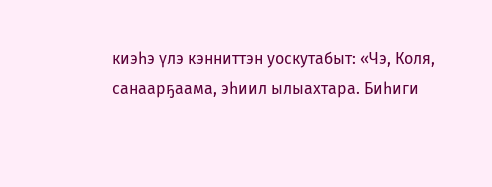киэһэ үлэ кэнниттэн уоскутабыт: «Чэ, Коля, санаарҕаама, эһиил ылыахтара. Биһиги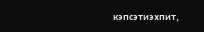кэпсэтиэхпит,